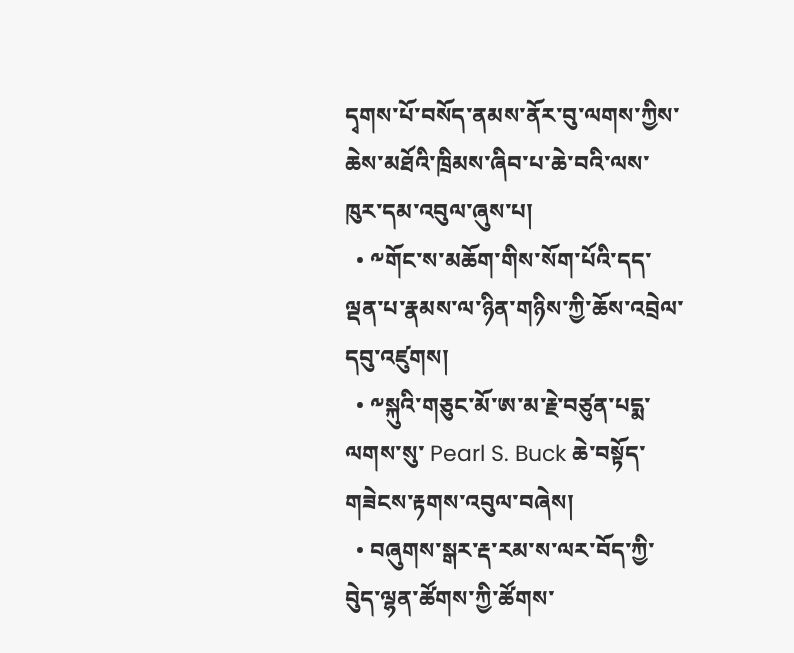དྭགས་པོ་བསོད་ནམས་ནོར་བུ་ལགས་ཀྱིས་ཆེས་མཐོའི་ཁྲིམས་ཞིབ་པ་ཆེ་བའི་ལས་ཁུར་དམ་འབུལ་ཞུས་པ།
  • ༸གོང་ས་མཆོག་གིས་སོག་པོའི་དད་ལྡན་པ་རྣམས་ལ་ཉིན་གཉིས་ཀྱི་ཆོས་འབྲེལ་དབུ་འཛུགས།
  • ༸སྐུའི་གཅུང་མོ་ཨ་མ་རྗེ་བཙུན་པདྨ་ལགས་སུ་ Pearl S. Buck ཆེ་བསྟོད་གཟེངས་རྟགས་འབུལ་བཞེས།
  • བཞུགས་སྒར་རྡ་རམ་ས་ལར་བོད་ཀྱི་བེུད་ལྷན་ཚོགས་ཀྱི་ཚོགས་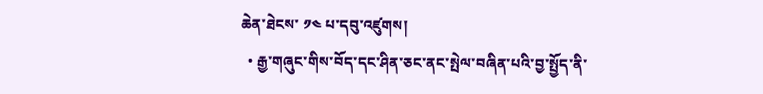ཆེན་ཐེངས་ ༡༤ པ་དབུ་འཛུགས།
  • རྒྱ་གཞུང་གིས་བོད་དང་ཤིན་ཅང་ནང་སྤེལ་བཞིན་པའི་བྱ་སྤྱོད་ནི་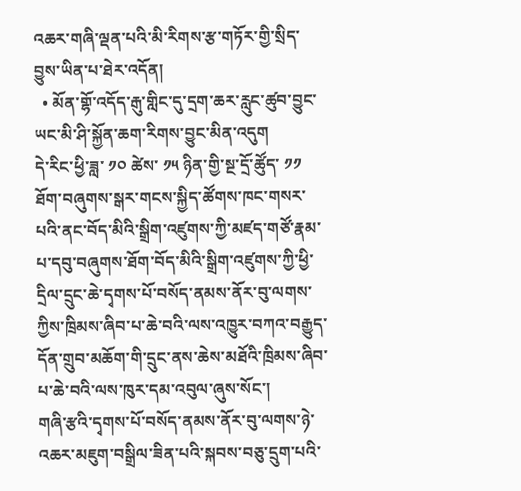འཆར་གཞི་ལྡན་པའི་མི་རིགས་རྩ་གཏོར་གྱི་སྲིད་བྱུས་ཡིན་པ་ཐེར་འདོན།
  • མོན་གྷོ་འདོད་རྒུ་གླིང་དུ་དྲག་ཆར་རླུང་ཚུབ་བྱུང་ཡང་མི་ཤི་སྐྱོན་ཆག་རིགས་བྱུང་མིན་འདུག
དེ་རིང་ཕྱི་ཟླ་ ༡༠ ཚེས་ ༡༥ ཉིན་གྱི་སྔ་དྲོ་ཚོུད་ ༡༡ ཐོག་བཞུགས་སྒར་གངས་སྐྱིད་ཚོགས་ཁང་གསར་པའི་ནང་བོད་མིའི་སྒྲིག་འཛུགས་ཀྱི་མཛད་གཙོ་རྣམ་པ་དབུ་བཞུགས་ཐོག་བོད་མིའི་སྒྲིག་འཛུགས་ཀྱི་ཕྱི་དྲིལ་དྲུང་ཆེ་དྭགས་པོ་བསོད་ནམས་ནོར་བུ་ལགས་ཀྱིས་ཁྲིམས་ཞིབ་པ་ཆེ་བའི་ལས་འཁྱུར་བཀའ་བརྒྱུད་དོན་གྲུབ་མཆོག་གི་དྲུང་ནས་ཆེས་མཐོའི་ཁྲིམས་ཞིབ་པ་ཆེ་བའི་ལས་ཁུར་དམ་འབུལ་ཞུས་སོང་།
གཞི་རྩའི་དྭགས་པོ་བསོད་ནམས་ནོར་བུ་ལགས་ཉེ་འཆར་མཇུག་བསྒྲིལ་ཟིན་པའི་སྐབས་བཅུ་དྲུག་པའི་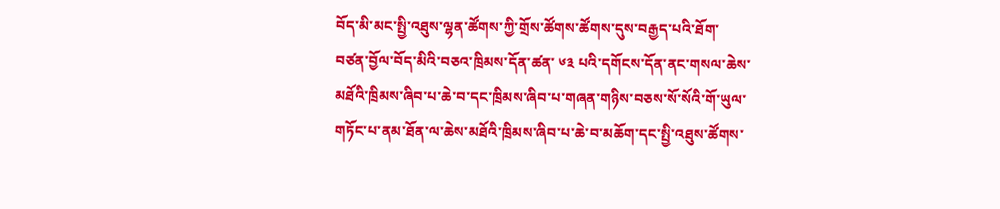བོད་མི་མང་སྤྱི་འཐུས་ལྷན་ཚོགས་ཀྱི་གྲོས་ཚོགས་ཚོགས་དུས་བརྒྱད་པའི་ཐོག་བཙན་བྱོལ་བོད་མིའི་བཅའ་ཁྲིམས་དོན་ཚན་ ༦༣ པའི་དགོངས་དོན་ནང་གསལ་ཆེས་མཐོའི་ཁྲིམས་ཞིབ་པ་ཆེ་བ་དང་ཁྲིམས་ཞིབ་པ་གཞན་གཉིས་བཅས་སོ་སོའི་གོ་ཡུལ་གཏོང་པ་ནམ་ཐོན་ལ་ཆེས་མཐོའི་ཁྲིམས་ཞིབ་པ་ཆེ་བ་མཆོག་དང་སྤྱི་འཐུས་ཚོགས་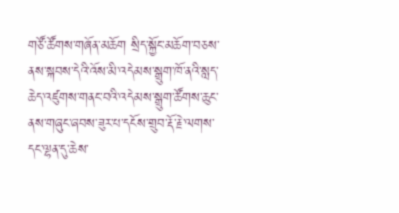གཙོ་ཚོགས་གཞོན་མཆོག སྲིད་སྐྱོང་མཆོག་བཅས་ནས་སྐབས་དེའི་འོས་མི་འདེམས་སྒྲུག་ཁོ་ནའི་སླད་ཆེད་འཛུགས་གནང་བའི་འདེམས་སྒྲུག་ཚོགས་ཆུང་ནས་གཞུང་ཞབས་ཟུར་པ་དངོས་གྲུབ་རྡོ་རྗེ་ལགས་དང་ལྷན་དུ་ཆེས་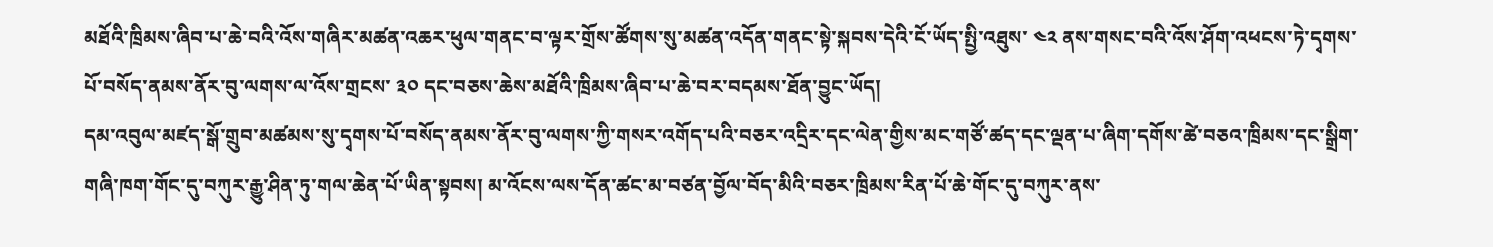མཐོའི་ཁྲིམས་ཞིབ་པ་ཆེ་བའི་འོས་གཞིར་མཚན་འཆར་ཕུལ་གནང་བ་ལྟར་གྲོས་ཚོགས་སུ་མཚན་འདོན་གནང་སྟེ་སྐབས་དེའི་ངོ་ཡོད་སྤྱི་འཐུས་ ༤༢ ནས་གསང་བའི་འོས་ཤོག་འཕངས་ཏེ་དྭགས་པོ་བསོད་ནམས་ནོར་བུ་ལགས་ལ་འོས་གྲངས་ ༣༠ དང་བཅས་ཆེས་མཐོའི་ཁྲིམས་ཞིབ་པ་ཆེ་བར་བདམས་ཐོན་བྱུང་ཡོད།
དམ་འབུལ་མཛད་སྒོ་གྲུབ་མཚམས་སུ་དྭགས་པོ་བསོད་ནམས་ནོར་བུ་ལགས་ཀྱི་གསར་འགོད་པའི་བཅར་འདྲིར་དང་ལེན་གྱིས་མང་གཙོ་ཚད་དང་ལྡན་པ་ཞིག་དགོས་ཚེ་བཅའ་ཁྲིམས་དང་སྒྲིག་གཞི་ཁག་གོང་དུ་བཀུར་རྒྱུ་ཤིན་ཏུ་གལ་ཆེན་པོ་ཡིན་སྟབས། མ་འོངས་ལས་དོན་ཚང་མ་བཙན་བྱོལ་བོད་མིའི་བཅར་ཁྲིམས་རིན་པོ་ཆེ་གོང་དུ་བཀུར་ནས་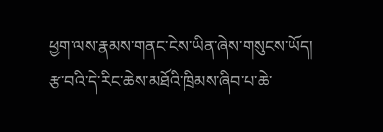ཕྱག་ལས་རྣམས་གནང་ངེས་ཡིན་ཞེས་གསུངས་ཡོད།
རྩ་བའི་དེ་རིང་ཆེས་མཐོའི་ཁྲིམས་ཞིབ་པ་ཆེ་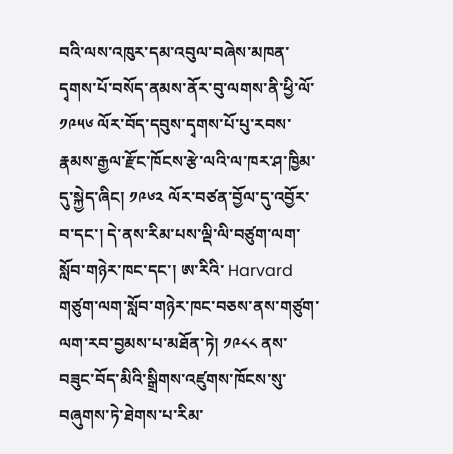བའི་ལས་འཁུར་དམ་འབུལ་བཞེས་མཁན་དྭགས་པོ་བསོད་ནམས་ནོར་བུ་ལགས་ནི་ཕྱི་ལོ་ ༡༩༥༦ ལོར་བོད་དབུས་དྭགས་པོ་པུ་རབས་རྣམས་རྒྱལ་རྫོང་ཁོངས་རྩེ་ལའི་ལ་ཁར་ཤ་ཁྱིམ་དུ་སྐྱེད་ཞིང། ༡༩༦༢ ལོར་བཙན་བྱོལ་དུ་འབྱོར་བ་དང་། དེ་ནས་རིམ་པས་ལྡི་ལི་བཙུག་ལག་སློབ་གཉེར་ཁང་དང་། ཨ་རིའི་ Harvard གཙུག་ལག་སློབ་གཉེར་ཁང་བཅས་ནས་གཙུག་ལག་རབ་བྱམས་པ་མཐོན་ཏེ། ༡༩༨༨ ནས་བཟུང་བོད་མིའི་སྒྲིགས་འཛུགས་ཁོངས་སུ་བཞུགས་ཏེ་ཐེགས་པ་རིམ་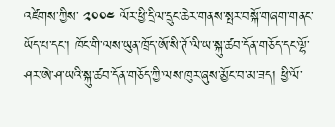འཛེགས་ཀྱིས་ ༢༠༠༤ ལོར་ཕྱི་དྲིལ་དྲུང་ཆེར་གནས་སྤར་བསྐོ་གཞག་གནང་ཡོད་པ་དང་། ཁོང་གི་ལས་ཡུན་ཁྲོད་ཨོ་སི་ཊོ་ལི་ཡ་སྐུ་ཚབ་དོན་གཅོད་དང་ལྷོ་ཤར་ཨེ་ཤ་ཡའི་སྐུ་ཚབ་དོན་གཅོད་ཀྱི་ལས་ཁུར་ཞུས་མྱོང་བ་མ་ཟད། ཕྱི་ལོ་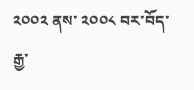༢༠༠༢ ནས་ ༢༠༠༨ བར་བོད་རྒྱ་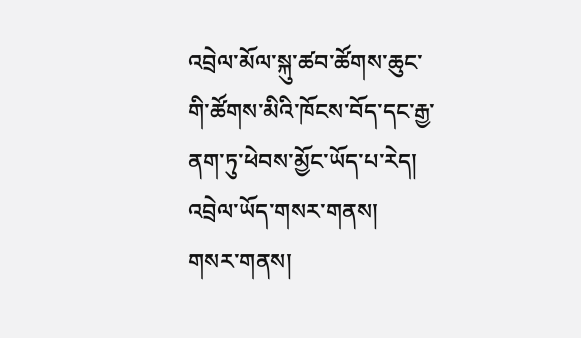འབྲེལ་མོལ་སྐུ་ཚབ་ཚོགས་ཆུང་གི་ཚོགས་མིའི་ཁོངས་བོད་དང་རྒྱ་ནག་ཏུ་ཕེབས་མྱོང་ཡོད་པ་རེད།
འབྲེལ་ཡོད་གསར་གནས།
གསར་གནས།